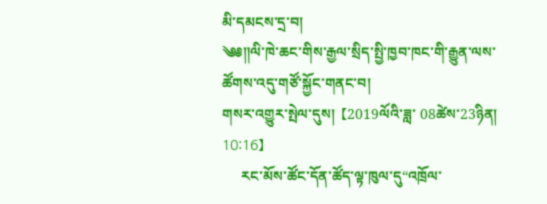མི་དམངས་དྲ་བ།
༄༅༎ལི་ཁེ་ཆང་གིས་རྒྱལ་སྲིད་སྤྱི་ཁྱབ་ཁང་གི་རྒྱུན་ལས་ཚོགས་འདུ་གཙོ་སྐྱོང་གནང་བ།
གསར་འགྱུར་སྤེལ་དུས།  【2019ལོའི་ཟླ་ 08ཚེས་23ཉིན། 10:16】
     རང་མོས་ཚོང་དོན་ཚོད་ལྟ་ཁུལ་དུ“འཁྲོལ་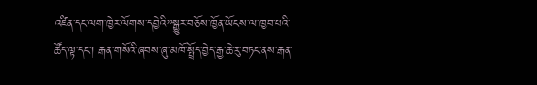འཛིན་དང་ལག་ཁྱེར་ལོགས་དབྱེའི”སྒྱུར་བཅོས་ཁྱོན་ཡོངས་ལ་ཁྱབ་པའི་ཚོད་ལྟ་དང་། རྒན་གསོའི་ཞབས་ཞུ་མཁོ་སྤྲོད་བྱེད་རྒྱ་ཆེ་རུ་བཏང་ནས་རྒན་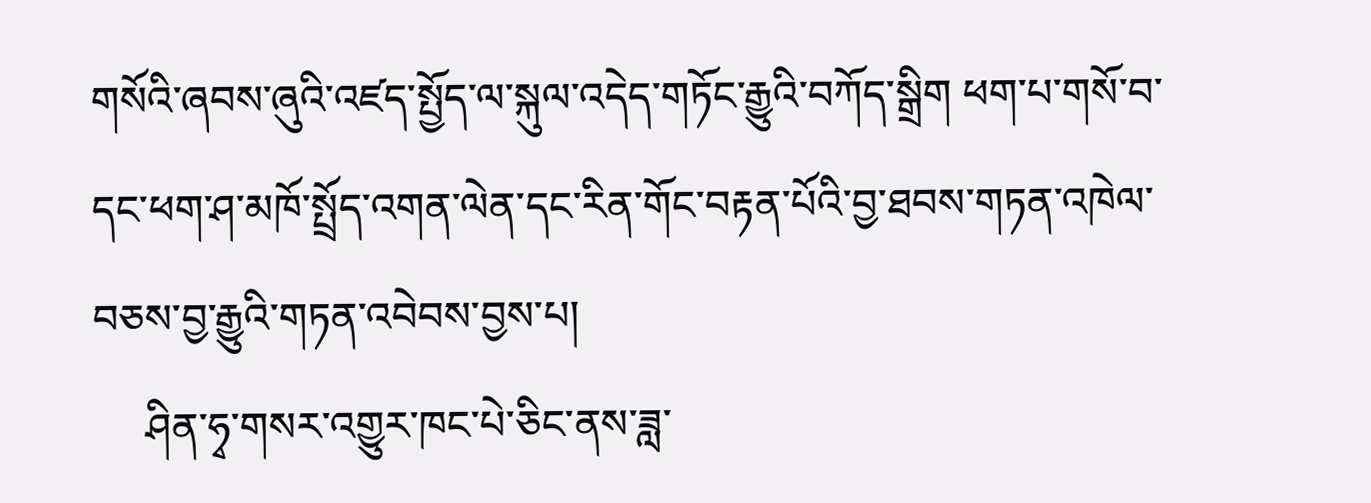གསོའི་ཞབས་ཞུའི་འཛད་སྤྱོད་ལ་སྐུལ་འདེད་གཏོང་རྒྱུའི་བཀོད་སྒྲིག ཕག་པ་གསོ་བ་དང་ཕག་ཤ་མཁོ་སྤྲོད་འགན་ལེན་དང་རིན་གོང་བརྟན་པོའི་བྱ་ཐབས་གཏན་འཁེལ་བཅས་བྱ་རྒྱུའི་གཏན་འབེབས་བྱས་པ།
     ཤིན་ཧྭ་གསར་འགྱུར་ཁང་པེ་ཅིང་ནས་ཟླ་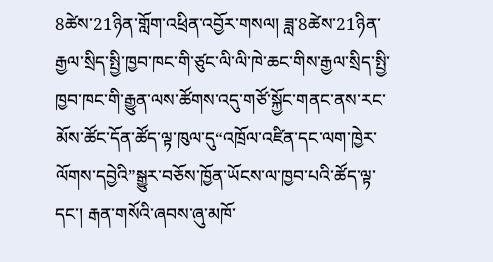8ཚེས་21ཉིན་གློག་འཕྲིན་འབྱོར་གསལ། ཟླ་8ཚེས་21ཉིན་རྒྱལ་སྲིད་སྤྱི་ཁྱབ་ཁང་གི་ཙུང་ལི་ལི་ཁེ་ཆང་གིས་རྒྱལ་སྲིད་སྤྱི་ཁྱབ་ཁང་གི་རྒྱུན་ལས་ཚོགས་འདུ་གཙོ་སྐྱོང་གནང་ནས་རང་མོས་ཚོང་དོན་ཚོད་ལྟ་ཁུལ་དུ“འཁྲོལ་འཛིན་དང་ལག་ཁྱེར་ལོགས་དབྱེའི”སྒྱུར་བཅོས་ཁྱོན་ཡོངས་ལ་ཁྱབ་པའི་ཚོད་ལྟ་དང་། རྒན་གསོའི་ཞབས་ཞུ་མཁོ་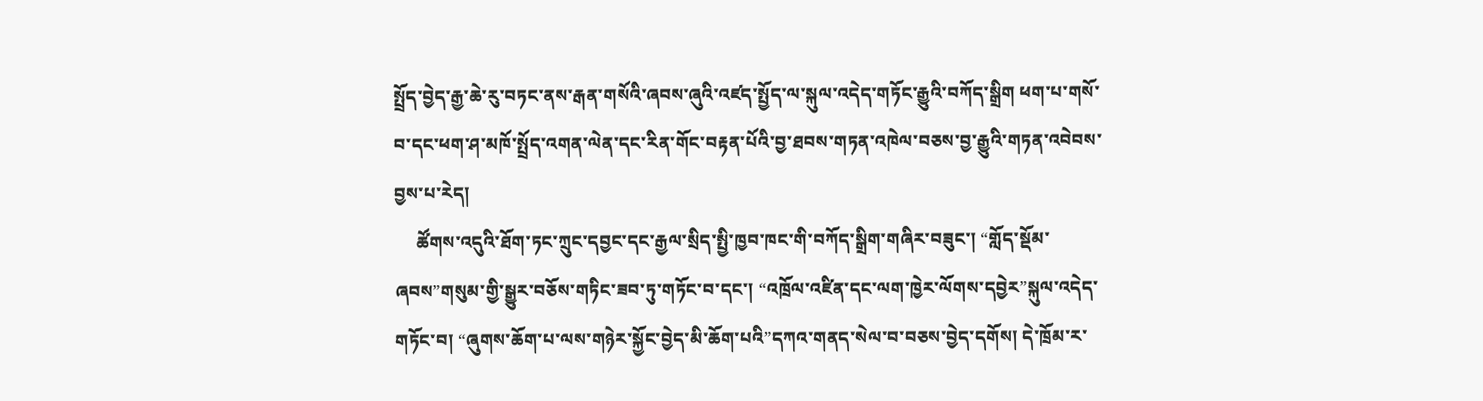སྤྲོད་བྱེད་རྒྱ་ཆེ་རུ་བཏང་ནས་རྒན་གསོའི་ཞབས་ཞུའི་འཛད་སྤྱོད་ལ་སྐུལ་འདེད་གཏོང་རྒྱུའི་བཀོད་སྒྲིག ཕག་པ་གསོ་བ་དང་ཕག་ཤ་མཁོ་སྤྲོད་འགན་ལེན་དང་རིན་གོང་བརྟན་པོའི་བྱ་ཐབས་གཏན་འཁེལ་བཅས་བྱ་རྒྱུའི་གཏན་འབེབས་བྱས་པ་རེད།
     ཚོགས་འདུའི་ཐོག་ཏང་ཀྲུང་དབྱང་དང་རྒྱལ་སྲིད་སྤྱི་ཁྱབ་ཁང་གི་བཀོད་སྒྲིག་གཞིར་བཟུང་། “གློད་སྡོམ་ཞབས”གསུམ་གྱི་སྒྱུར་བཅོས་གཏིང་ཟབ་ཏུ་གཏོང་བ་དང་། “འཁྲོལ་འཛིན་དང་ལག་ཁྱེར་ལོགས་དབྱེར”སྐུལ་འདེད་གཏོང་བ། “ཞུགས་ཆོག་པ་ལས་གཉེར་སྐྱོང་བྱེད་མི་ཆོག་པའི”དཀའ་གནད་སེལ་བ་བཅས་བྱེད་དགོས། དེ་ཁྲོམ་ར་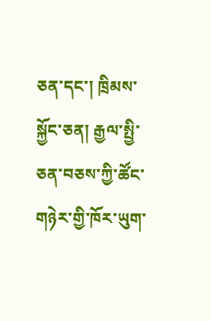ཅན་དང་། ཁྲིམས་སྐྱོང་ཅན། རྒྱལ་སྤྱི་ཅན་བཅས་ཀྱི་ཚོང་གཉེར་གྱི་ཁོར་ཡུག་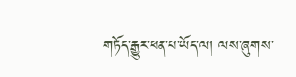གཏོད་རྒྱུར་ཕན་པ་ཡོད་ལ། ལས་ཞུགས་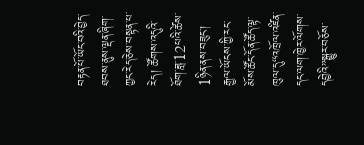བརྟན་པོ་ཡོང་བའི་བྱེད་ཐབས་ནུས་ལྡན་ཞིག་ཀྱང་རེད་ཅེས་བསྟན་པ་རེད། ཚོགས་འདུའི་ཐོག་ཟླ་12པའི་ཚེས་1ཉིན་ནས་བཟུང་། རྒྱལ་ཡོངས་ཀྱི་རང་མོས་ཚོང་དོན་ཚོད་ལྟ་ཁུལ་དུ“འཁྲོལ་འཛིན་དང་ལག་ཁྱེར་ལོགས་དབྱེའི”སྒྱུར་བཅོས་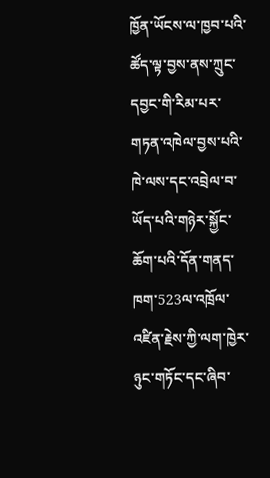ཁྱོན་ཡོངས་ལ་ཁྱབ་པའི་ཚོད་ལྟ་བྱས་ནས་ཀྲུང་དབྱང་གི་རིམ་པར་གཏན་འཁེལ་བྱས་པའི་ཁེ་ལས་དང་འབྲེལ་བ་ཡོད་པའི་གཉེར་སྐྱོང་ཆོག་པའི་དོན་གནད་ཁག་523ལ་འཁྲོལ་འཛིན་རྗེས་ཀྱི་ལག་ཁྱེར་ཉུང་གཏོང་དང་ཞིབ་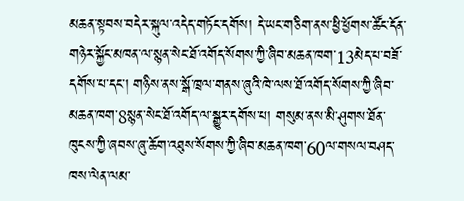མཆན་སྟབས་བདེར་སྐུལ་འདེད་གཏོང་དགོས། དེ་ཡང་གཅིག་ནས་ཕྱི་ཕྱོགས་ཚོང་དོན་གཉེར་སྐྱོང་མཁན་ལ་སྙན་སེང་ཐོ་འགོད་སོགས་ཀྱི་ཞིབ་མཆན་ཁག་13མེད་པ་བཟོ་དགོས་པ་དང་། གཉིས་ནས་སྒོ་ཁྲལ་གནས་ཞུའི་ཁེ་ལས་ཐོ་འགོད་སོགས་ཀྱི་ཞིབ་མཆན་ཁག་8སྙན་སེང་ཐོ་འགོད་ལ་སྒྱུར་དགོས་པ། གསུམ་ནས་མི་ཤུགས་ཐོན་ཁུངས་ཀྱི་ཞབས་ཞུ་ཆོག་འཐུས་སོགས་ཀྱི་ཞིབ་མཆན་ཁག་60ལ་གསལ་བཤད་ཁས་ལེན་ལམ་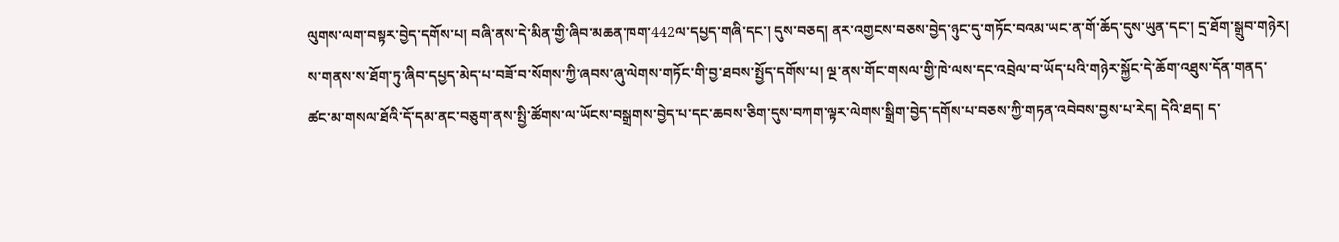ལུགས་ལག་བསྟར་བྱེད་དགོས་པ། བཞི་ནས་དེ་མིན་གྱི་ཞིབ་མཆན་ཁག་442ལ་དཔྱད་གཞི་དང་། དུས་བཅད། ནར་འགྱངས་བཅས་བྱེད་ཉུང་དུ་གཏོང་བའམ་ཡང་ན་གོ་ཆོད་དུས་ཡུན་དང་། དྲ་ཐོག་སྒྲུབ་གཉེར། ས་གནས་ས་ཐོག་ཏུ་ཞིབ་དཔྱད་མེད་པ་བཟོ་བ་སོགས་ཀྱི་ཞབས་ཞུ་ལེགས་གཏོང་གི་བྱ་ཐབས་སྤྱོད་དགོས་པ། ལྔ་ནས་གོང་གསལ་གྱི་ཁེ་ལས་དང་འབྲེལ་བ་ཡོད་པའི་གཉེར་སྐྱོང་དེ་ཆོག་འཐུས་དོན་གནད་ཚང་མ་གསལ་ཐོའི་དོ་དམ་ནང་བཅུག་ནས་སྤྱི་ཚོགས་ལ་ཡོངས་བསྒྲགས་བྱེད་པ་དང་ཆབས་ཅིག་དུས་བཀག་ལྟར་ལེགས་སྒྲིག་བྱེད་དགོས་པ་བཅས་ཀྱི་གཏན་འབེབས་བྱས་པ་རེད། དེའི་ཐད། ད་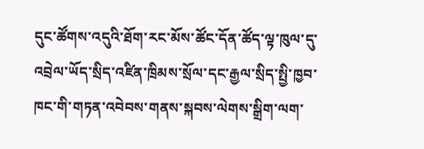དུང་ཚོགས་འདུའི་ཐོག་རང་མོས་ཚོང་དོན་ཚོད་ལྟ་ཁུལ་དུ་འབྲེལ་ཡོད་སྲིད་འཛིན་ཁྲིམས་སྲོལ་དང་རྒྱལ་སྲིད་སྤྱི་ཁྱབ་ཁང་གི་གཏན་འབེབས་གནས་སྐབས་ལེགས་སྒྲིག་ལག་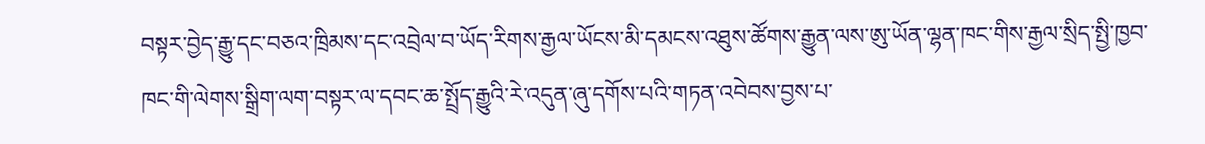བསྟར་བྱེད་རྒྱུ་དང་བཅའ་ཁྲིམས་དང་འབྲེལ་བ་ཡོད་རིགས་རྒྱལ་ཡོངས་མི་དམངས་འཐུས་ཚོགས་རྒྱུན་ལས་ཨུ་ཡོན་ལྷན་ཁང་གིས་རྒྱལ་སྲིད་སྤྱི་ཁྱབ་ཁང་གི་ལེགས་སྒྲིག་ལག་བསྟར་ལ་དབང་ཆ་སྤྲོད་རྒྱུའི་རེ་འདུན་ཞུ་དགོས་པའི་གཏན་འབེབས་བྱས་པ་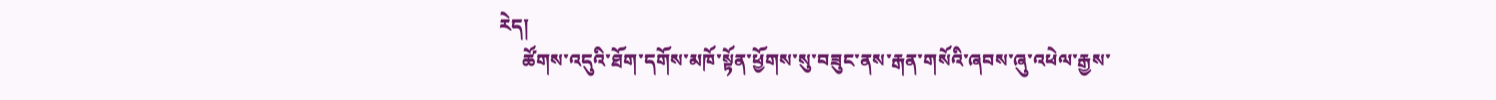རེད།
     ཚོགས་འདུའི་ཐོག་དགོས་མཁོ་སྟོན་ཕྱོགས་སུ་བཟུང་ནས་རྒན་གསོའི་ཞབས་ཞུ་འཕེལ་རྒྱས་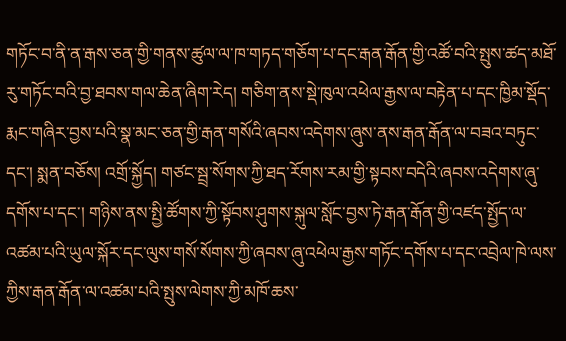གཏོང་བ་ནི་ན་རྒས་ཅན་གྱི་གནས་ཚུལ་ལ་ཁ་གཏད་གཅོག་པ་དང་རྒན་རྒོན་གྱི་འཚོ་བའི་སྤུས་ཚད་མཐོ་རུ་གཏོང་བའི་བྱ་ཐབས་གལ་ཆེན་ཞིག་རེད། གཅིག་ནས་སྡེ་ཁུལ་འཕེལ་རྒྱས་ལ་བརྟེན་པ་དང་ཁྱིམ་སྡོད་རྨང་གཞིར་བྱས་པའི་སྣ་མང་ཅན་གྱི་རྒན་གསོའི་ཞབས་འདེགས་ཞུས་ནས་རྒན་རྒོན་ལ་བཟའ་བཏུང་དང་། སྨན་བཅོས། འགྲོ་སྐྱོད། གཙང་སྦྲ་སོགས་ཀྱི་ཐད་རོགས་རམ་གྱི་སྟབས་བདེའི་ཞབས་འདེགས་ཞུ་དགོས་པ་དང་། གཉིས་ནས་སྤྱི་ཚོགས་ཀྱི་སྟོབས་ཤུགས་སྐུལ་སློང་བྱས་ཏེ་རྒན་རྒོན་གྱི་འཛད་སྤྱོད་ལ་འཚམ་པའི་ཡུལ་སྐོར་དང་ལུས་གསོ་སོགས་ཀྱི་ཞབས་ཞུ་འཕེལ་རྒྱས་གཏོང་དགོས་པ་དང་འབྲེལ་ཁེ་ལས་ཀྱིས་རྒན་རྒོན་ལ་འཚམ་པའི་སྤུས་ལེགས་ཀྱི་མཁོ་ཆས་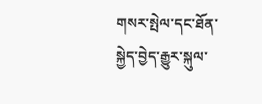གསར་སྤེལ་དང་ཐོན་སྐྱེད་བྱེད་རྒྱུར་སྐུལ་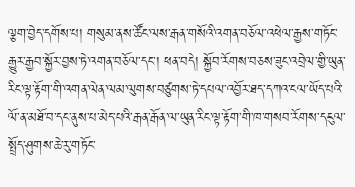ལྕག་བྱེད་དགོས་པ། གསུམ་ནས་ཚོང་ལས་རྒན་གསོའི་འགན་བཅོལ་འཕེལ་རྒྱས་གཏོང་རྒྱུར་རྒྱབ་སྐྱོར་བྱས་ཏེ་འགན་བཅོལ་དང་། ཕན་བདེ། སྐྱོབ་རོགས་བཅས་ཟུང་འབྲེལ་གྱི་ཡུན་རིང་ལྟ་རྟོག་གི་འགན་ལེན་ལམ་ལུགས་བཙུགས་ཏེ་དཔལ་འབྱོར་ཐད་དཀའ་ངལ་ཡོད་པའི་ལོ་ན་མཐོ་བ་དང་ནུས་པ་མེད་པའི་རྒན་རྒོན་ལ་ཡུན་རིང་ལྟ་རྟོག་གི་ཁ་གསབ་རོགས་དངུལ་སྤྲོད་ཤུགས་ཆེ་རུ་གཏོང་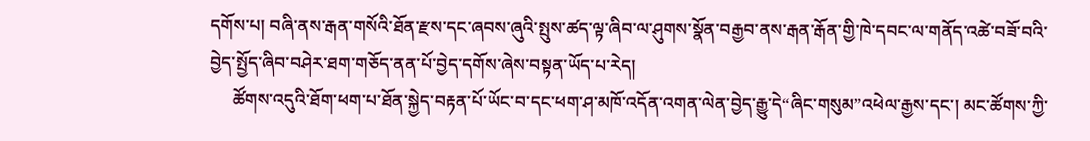དགོས་པ། བཞི་ནས་རྒན་གསོའི་ཐོན་རྫས་དང་ཞབས་ཞུའི་སྤུས་ཚད་ལྟ་ཞིབ་ལ་ཤུགས་སྣོན་བརྒྱབ་ནས་རྒན་རྒོན་གྱི་ཁེ་དབང་ལ་གནོད་འཚེ་བཟོ་བའི་བྱེད་སྤྱོད་ཞིབ་བཤེར་ཐག་གཅོད་ནན་པོ་བྱེད་དགོས་ཞེས་བསྟན་ཡོད་པ་རེད།
     ཚོགས་འདུའི་ཐོག་ཕག་པ་ཐོན་སྐྱེད་བརྟན་པོ་ཡོང་བ་དང་ཕག་ཤ་མཁོ་འདོན་འགན་ལེན་བྱེད་རྒྱུ་དེ“ཞིང་གསུམ”འཕེལ་རྒྱས་དང་། མང་ཚོགས་ཀྱི་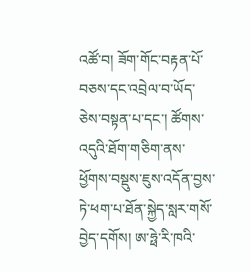འཚོ་བ། ཟོག་གོང་བརྟན་པོ་བཅས་དང་འབྲེལ་བ་ཡོད་ཅེས་བསྟན་པ་དང་། ཚོགས་འདུའི་ཐོག་གཅིག་ནས་ཕྱོགས་བསྡུས་ཇུས་འདོན་བྱས་ཏེ་ཕག་པ་ཐོན་སྐྱེད་སླར་གསོ་བྱེད་དགོས། ཨ་ཧྥེ་རི་ཁའི་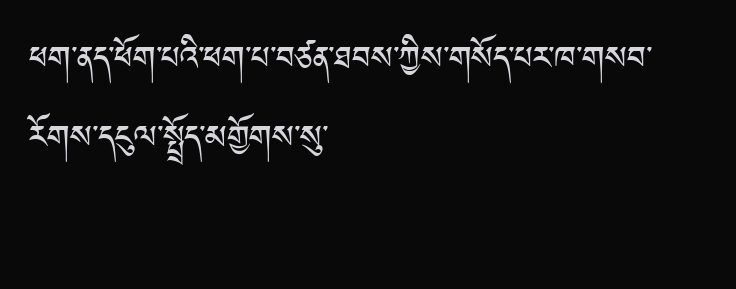ཕག་ནད་ཕོག་པའི་ཕག་པ་བཙན་ཐབས་ཀྱིས་གསོད་པར་ཁ་གསབ་རོགས་དངུལ་སྤྲོད་མགྱོགས་སུ་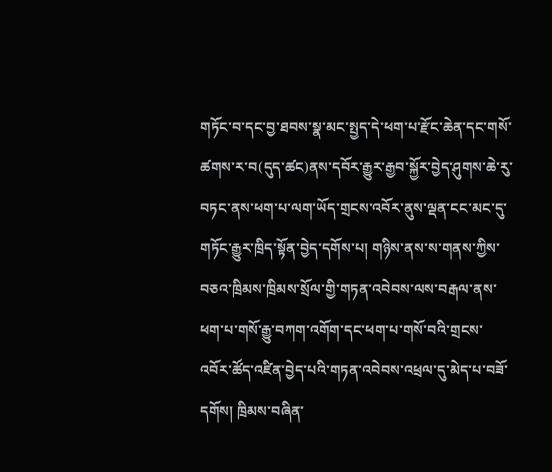གཏོང་བ་དང་བྱ་ཐབས་སྣ་མང་སྤྱད་དེ་ཕག་པ་རྫོང་ཆེན་དང་གསོ་ཚགས་ར་བ(དུད་ཚང)ནས་དབོར་རྒྱུར་རྒྱབ་སྐྱོར་བྱེད་ཤུགས་ཆེ་རུ་བཏང་ནས་ཕག་པ་ལག་ཡོད་གྲངས་འབོར་ནུས་ལྡན་ངང་མང་དུ་གཏོང་རྒྱུར་ཁྲིད་སྟོན་བྱེད་དགོས་པ། གཉིས་ནས་ས་གནས་ཀྱིས་བཅའ་ཁྲིམས་ཁྲིམས་སྲོལ་གྱི་གཏན་འབེབས་ལས་བརྒལ་ནས་ཕག་པ་གསོ་རྒྱུ་བཀག་འགོག་དང་ཕག་པ་གསོ་བའི་གྲངས་འབོར་ཚོད་འཛིན་བྱེད་པའི་གཏན་འབེབས་འཕྲལ་དུ་མེད་པ་བཟོ་དགོས། ཁྲིམས་བཞིན་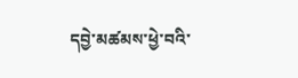དབྱེ་མཚམས་ཕྱེ་བའི་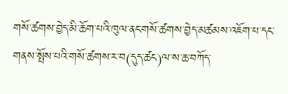གསོ་ཚགས་བྱེད་མི་ཆོག་པའི་ཁུལ་ནང་གསོ་ཚགས་བྱེད་མཚམས་འཇོག་པ་དང་གནས་སྤོས་པའི་གསོ་ཚགས་ར་བ(དུད་ཚང)ལ་ས་ཆ་བཀོད་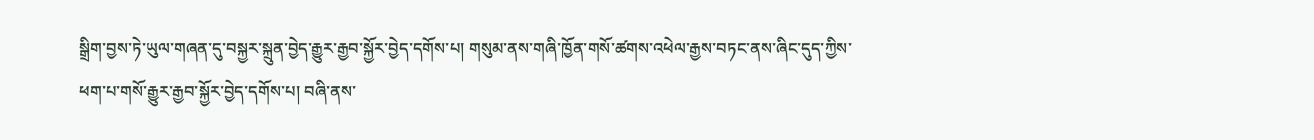སྒྲིག་བྱས་ཏེ་ཡུལ་གཞན་དུ་བསྐྱར་སྐྲུན་བྱེད་རྒྱུར་རྒྱབ་སྐྱོར་བྱེད་དགོས་པ། གསུམ་ནས་གཞི་ཁྱོན་གསོ་ཚགས་འཕེལ་རྒྱས་བཏང་ནས་ཞིང་དུད་ཀྱིས་ཕག་པ་གསོ་རྒྱུར་རྒྱབ་སྐྱོར་བྱེད་དགོས་པ། བཞི་ནས་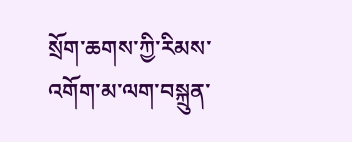སྲོག་ཆགས་ཀྱི་རིམས་འགོག་མ་ལག་བསྐྲུན་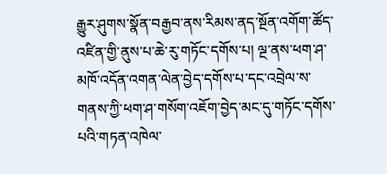རྒྱུར་ཤུགས་སྣོན་བརྒྱབ་ནས་རིམས་ནད་སྔོན་འགོག་ཚོད་འཛིན་གྱི་ནུས་པ་ཆེ་རུ་གཏོང་དགོས་པ། ལྔ་ནས་ཕག་ཤ་མཁོ་འདོན་འགན་ལེན་བྱེད་དགོས་པ་དང་འབྲེལ་ས་གནས་ཀྱི་ཕག་ཤ་གསོག་འཇོག་བྱེད་མང་དུ་གཏོང་དགོས་པའི་གཏན་འཁེལ་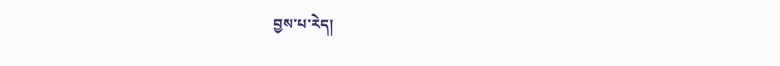བྱས་པ་རེད།